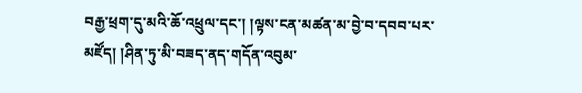བརྒྱ་ཕྲག་དུ་མའི་ཆོ་འཕྲུལ་དང་། །ལྟས་ངན་མཚན་མ་བྱེ་བ་དབབ་པར་མཛོད། །ཤིན་ཏུ་མི་བཟད་ནད་གདོན་འབུམ་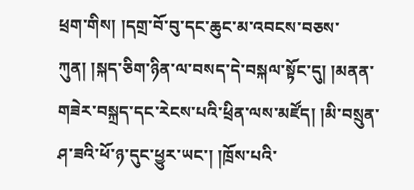ཕྲག་གིས། །དགྲ་བོ་བུ་དང་ཆུང་མ་འབངས་བཅས་ཀུན། །སྐད་ཅིག་ཉིན་ལ་བསད་དེ་བསྐལ་སྟོང་དུ། །མནན་གཟེར་བསྐྲད་དང་རེངས་པའི་ཕྲིན་ལས་མཛོད། །མི་བསྲུན་ཤ་ཟའི་ཕོ་ཉ་དུང་ཕྱུར་ཡང་། །ཁྲོས་པའི་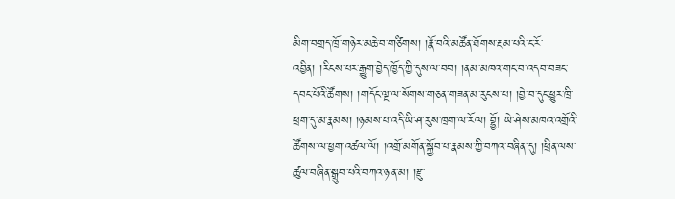མིག་བགྲད་ཁྲོ་གཉེར་མཆེ་བ་གཙིགས། །རྣོ་བའི་མཚོན་ཐོགས་རྔམ་པའི་ང་རོ་འབྱིན། །རིངས་པར་རྒྱུག་བྱེད་ཁྱོད་ཀྱི་དུས་ལ་བབ། །ནམ་མཁའ་གང་བ་འདབ་བཟང་དབང་པོའི་ཚོགས། །གདོང་ལྔ་ལ་སོགས་གཅན་གཟན་མ་རུངས་པ། །བྱེ་བ་དུང་ཕྱུར་ཁྲི་ཕྲག་དུ་མ་རྣམས། །ཉམས་པ་འདི་ཡི་ཤ་རུས་ཁྲག་ལ་རོལ། བྷྱོ། ཡེ་ཤེས་མཁའ་འགྲོའི་ཚོགས་ལ་ཕྱག་འཚལ་ལོ། །འགྲོ་མགོན་སྐྱོབ་པ་རྣམས་ཀྱི་བཀའ་བཞིན་དུ། །ཕྲིན་ལས་ཚུལ་བཞིན་སྒྲུབ་པའི་བཀའ་ཉན་མ། །རྫུ་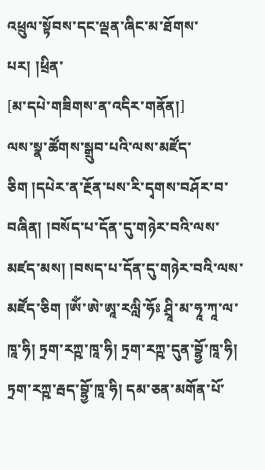འཕྲུལ་སྟོབས་དང་ལྡན་ཞིང་མ་ཐོགས་པར། །ཕྲིན་
[མ་དཔེ་གཟིགས་ན་འདིར་གནོན།]
ལས་སྣ་ཚོགས་སྒྲུབ་པའི་ལས་མཛོད་ཅིག །དཔེར་ན་རྔོན་པས་རི་དྭགས་བཤོར་བ་བཞིན། །བསོད་པ་དོན་དུ་གཉེར་བའི་ལས་མཛད་མས། །བསད་པ་དོན་དུ་གཉེར་བའི་ལས་མཛོད་ཅིག །ཨོཾ་ཨེ་ཨཱ་རལླི་ཧོཿ ཤྲཱི་མ་ཧཱ་ཀཱ་ལ་ཁཱ་ཧི། ཏྲག་རཀྵ་ཁཱ་ཧི། ཏྲག་རཀྵ་དུན་བྷྱོ་ཁཱ་ཧི། ཏྲག་རཀྵ་རྦད་བྷྱོ་ཁཱ་ཧི། དམ་ཅན་མགོན་པོ་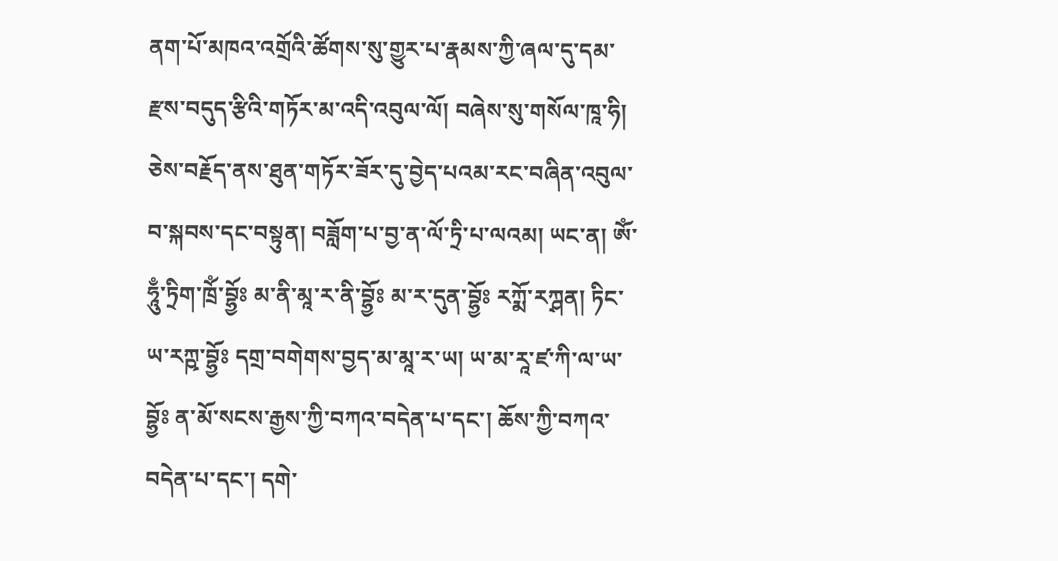ནག་པོ་མཁའ་འགྲོའི་ཚོགས་སུ་གྱུར་པ་རྣམས་ཀྱི་ཞལ་དུ་དམ་རྫས་བདུད་རྩིའི་གཏོར་མ་འདི་འབུལ་ལོ། བཞེས་སུ་གསོལ་ཁཱ་ཧི། ཅེས་བརྗོད་ནས་ཐུན་གཏོར་ཟོར་དུ་བྱེད་པའམ་རང་བཞིན་འབུལ་བ་སྐབས་དང་བསྟུན། བཟློག་པ་བྱ་ན་ལོ་ཏྲི་པ་ལའམ། ཡང་ན། ཨོཾ་ཧཱུྃ་ཏྲིག་ཁྲོཾ་བྷྱོཿ མ་ནི་མཱ་ར་ནི་བྷྱོཿ མ་ར་དུན་བྷྱོཿ རཀྨོ་རཀྴན། ཏིང་ཡ་རཀྵ་བྷྱོཿ དགྲ་བགེགས་བྱད་མ་མཱ་ར་ཡ། ཡ་མ་རཱ་ཛ་ཀི་ལ་ཡ་བྷྱོཿ ན་མོ་སངས་རྒྱས་ཀྱི་བཀའ་བདེན་པ་དང་། ཆོས་ཀྱི་བཀའ་བདེན་པ་དང་། དགེ་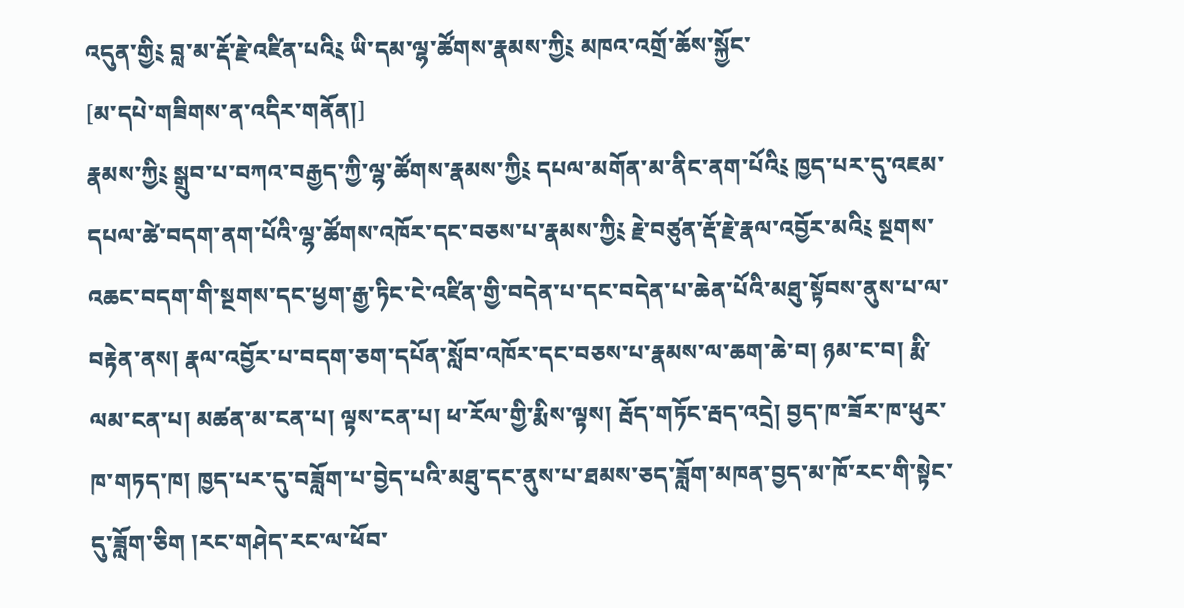འདུན་གྱི༴ བླ་མ་རྡོ་རྗེ་འཛིན་པའི༴ ཡི་དམ་ལྷ་ཚོགས་རྣམས་ཀྱི༴ མཁའ་འགྲོ་ཆོས་སྐྱོང་
[མ་དཔེ་གཟིགས་ན་འདིར་གནོན།]
རྣམས་ཀྱི༴ སྒྲུབ་པ་བཀའ་བརྒྱད་ཀྱི་ལྷ་ཚོགས་རྣམས་ཀྱི༴ དཔལ་མགོན་མ་ནིང་ནག་པོའི༴ ཁྱད་པར་དུ་འཇམ་དཔལ་ཚེ་བདག་ནག་པོའི་ལྷ་ཚོགས་འཁོར་དང་བཅས་པ་རྣམས་ཀྱི༴ རྗེ་བཙུན་རྡོ་རྗེ་རྣལ་འབྱོར་མའི༴ སྔགས་འཆང་བདག་གི་སྔགས་དང་ཕྱག་རྒྱ་ཏིང་ངེ་འཛིན་གྱི་བདེན་པ་དང་བདེན་པ་ཆེན་པོའི་མཐུ་སྟོབས་ནུས་པ་ལ་བརྟེན་ནས། རྣལ་འབྱོར་པ་བདག་ཅག་དཔོན་སློབ་འཁོར་དང་བཅས་པ་རྣམས་ལ་ཆག་ཆེ་བ། ཉམ་ང་བ། རྨི་ལམ་ངན་པ། མཚན་མ་ངན་པ། ལྟས་ངན་པ། ཕ་རོལ་གྱི་རྨིས་ལྟས། རྦོད་གཏོང་རྦད་འདྲེ། བྱད་ཁ་ཟོར་ཁ་ཕུར་ཁ་གཏད་ཁ། ཁྱད་པར་དུ་བཟློག་པ་བྱེད་པའི་མཐུ་དང་ནུས་པ་ཐམས་ཅད་ཟློག་མཁན་བྱད་མ་ཁོ་རང་གི་སྟེང་དུ་ཟློག་ཅིག །རང་གཤེད་རང་ལ་ཕོབ་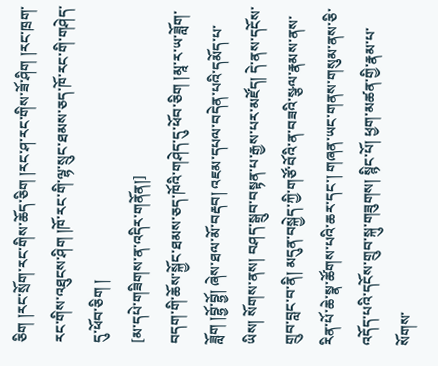ཅིག །རང་སྲོག་རང་གིས་ཆོད་ཅིག །རང་ཤ་རང་གིས་ཟོ་ཤིག །རང་ཁྲག་རང་གིས་འཐུངས་ཤིག །ཁོ་རང་གི་ལྷ་སྲུང་ཐམས་ཅད་ཁོ་རང་གི་གཤེད་དུ་ཕོབ་ཅིག །
[མ་དཔེ་གཟིགས་ན་འདིར་གནོན།]
བདག་གི་ཆོས་སྐྱོང་ཐམས་ཅད་ཁོའི་གཤེད་དུ་ཕོབ་ཅིག །མཱ་ར་ཡ་ཟློག་ཟློག །བྷྱོ་བྷྱོ། ཞེས་ཐལ་མོ་བརྡབ། འཇམ་དཔལ་བདེན་པའི་དམོད་པ་ཡིས། སོགས་ནས། བཤད་སྒྲུབ་བསྟན་པ་རྒྱས་པར་མཛོད། དེ་ནས་དངོས་གྲུབ་བླང་བ་ནི། མདུན་བསྐྱེད་ཀྱི་གཙོ་བོའི་ན་བཟའི་སྩལ་རྣམས་ནས་རིན་པོ་ཆེ་སྣ་ཚོགས་པའི་ཆར་དང་། གཞན་ཡང་གནས་གསུམ་ནས་ཅི་འདོད་པའི་དངོས་གྲུབ་སྐུ་གཟུགས། སྙིང་པོ། ཕྱག་མཚན་གྱི་རྣམ་པ་སོགས་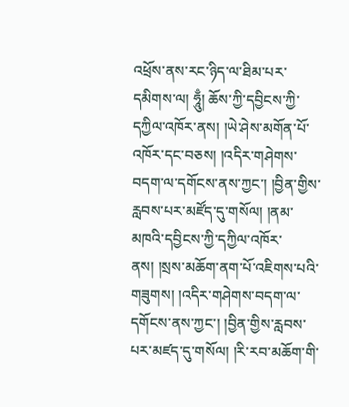འཕྲོས་ནས་རང་ཉིད་ལ་ཐིམ་པར་དམིགས་ལ། ཧཱུྃ། ཆོས་ཀྱི་དབྱིངས་ཀྱི་དཀྱིལ་འཁོར་ནས། །ཡེ་ཤེས་མགོན་པོ་འཁོར་དང་བཅས། །འདིར་གཤེགས་བདག་ལ་དགོངས་ནས་ཀྱང་། །བྱིན་གྱིས་རླབས་པར་མཛོད་དུ་གསོལ། །ནམ་མཁའི་དབྱིངས་ཀྱི་དཀྱིལ་འཁོར་ནས། །སྲས་མཆོག་ནག་པོ་འཇིགས་པའི་གཟུགས། །འདིར་གཤེགས་བདག་ལ་དགོངས་ནས་ཀྱང་། །བྱིན་གྱིས་རླབས་པར་མཛད་དུ་གསོལ། །རི་རབ་མཆོག་གི་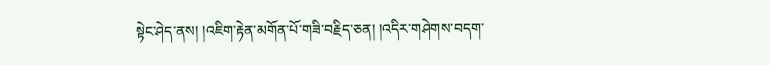སྟེང་ཤེད་ནས། །འཇིག་རྟེན་མགོན་པོ་གཟི་བརྗིད་ཅན། །འདིར་གཤེགས་བདག་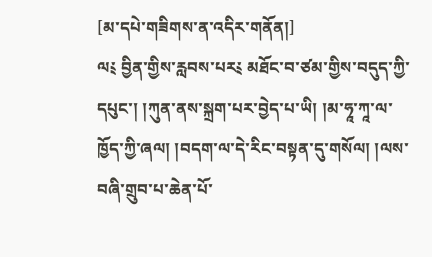[མ་དཔེ་གཟིགས་ན་འདིར་གནོན།]
ལ༴ བྱིན་གྱིས་རླབས་པར༴ མཐོང་བ་ཙམ་གྱིས་བདུད་ཀྱི་དཔུང་། །ཀུན་ནས་སྐྲག་པར་བྱེད་པ་ཡི། །མ་ཧཱ་ཀཱ་ལ་ཁྱོད་ཀྱི་ཞལ། །བདག་ལ་དེ་རིང་བསྟན་དུ་གསོལ། །ལས་བཞི་གྲུབ་པ་ཆེན་པོ་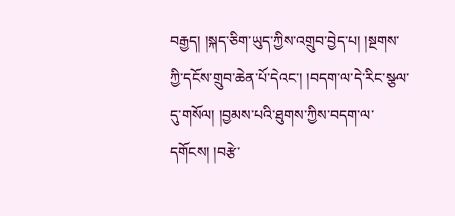བརྒྱད། །སྐད་ཅིག་ཡུད་ཀྱིས་འགྲུབ་བྱེད་པ། །སྔགས་ཀྱི་དངོས་གྲུབ་ཆེན་པོ་དེའང་། །བདག་ལ་དེ་རིང་སྩལ་དུ་གསོལ། །བྱམས་པའི་ཐུགས་ཀྱིས་བདག་ལ་དགོངས། །བརྩེ་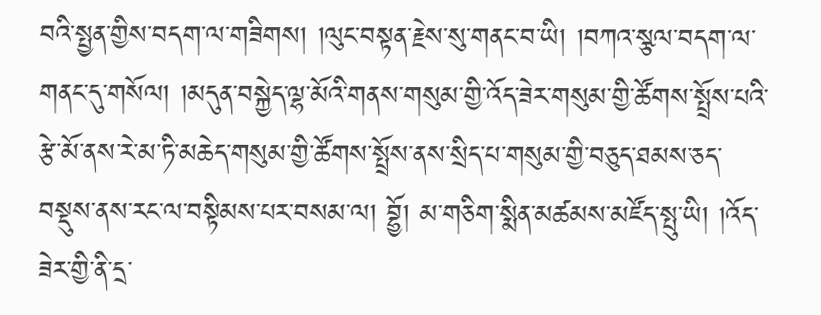བའི་སྤྱན་གྱིས་བདག་ལ་གཟིགས། །ལུང་བསྟན་རྗེས་སུ་གནང་བ་ཡི། །བཀའ་སྩལ་བདག་ལ་གནང་དུ་གསོལ། །མདུན་བསྐྱེད་ལྷ་མོའི་གནས་གསུམ་གྱི་འོད་ཟེར་གསུམ་གྱི་ཚོགས་སྤྲོས་པའི་རྩེ་མོ་ནས་རེ་མ་ཏི་མཆེད་གསུམ་གྱི་ཚོགས་སྤྲོས་ནས་སྲིད་པ་གསུམ་གྱི་བཅུད་ཐམས་ཅད་བསྡུས་ནས་རང་ལ་བསྟིམས་པར་བསམ་ལ། བྷྱོ། མ་གཅིག་སྨིན་མཚམས་མཛོད་སྤུ་ཡི། །འོད་ཟེར་གྱི་ནི་དྲ་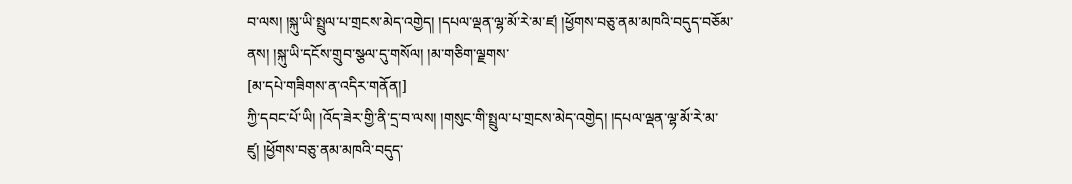བ་ལས། །སྐུ་ཡི་སྤྲུལ་པ་གྲངས་མེད་འགྱེད། །དཔལ་ལྡན་ལྷ་མོ་རེ་མ་ཛ། །ཕྱོགས་བཅུ་ནམ་མཁའི་བདུད་བཅོམ་ནས། །སྐུ་ཡི་དངོས་གྲུབ་སྩལ་དུ་གསོལ། །མ་གཅིག་ལྗགས་
[མ་དཔེ་གཟིགས་ན་འདིར་གནོན།]
ཀྱི་དབང་པོ་ཡི། །འོད་ཟེར་གྱི་ནི་དྲ་བ་ལས། །གསུང་གི་སྤྲུལ་པ་གྲངས་མེད་འགྱེད། །དཔལ་ལྡན་ལྷ་མོ་རེ་མ་ཛུ། །ཕྱོགས་བཅུ་ནམ་མཁའི་བདུད་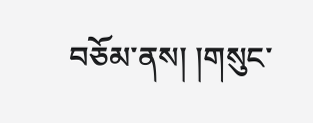བཅོམ་ནས། །གསུང་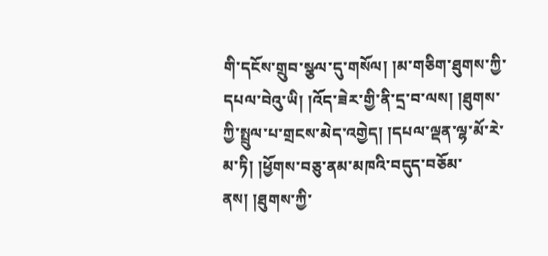གི་དངོས་གྲུབ་སྩལ་དུ་གསོལ། །མ་གཅིག་ཐུགས་ཀྱི་དཔལ་བེའུ་ཡི། །འོད་ཟེར་གྱི་ནི་དྲ་བ་ལས། །ཐུགས་ཀྱི་སྤྲུལ་པ་གྲངས་མེད་འགྱེད། །དཔལ་ལྡན་ལྷ་མོ་རེ་མ་ཏི། །ཕྱོགས་བཅུ་ནམ་མཁའི་བདུད་བཅོམ་ནས། །ཐུགས་ཀྱི་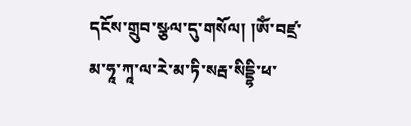དངོས་གྲུབ་སྩལ་དུ་གསོལ། །ཨོཾ་བཛྲ་མ་ཧཱ་ཀཱ་ལ་རེ་མ་ཏི་སརྦ་སིདྡྷི་ཕ་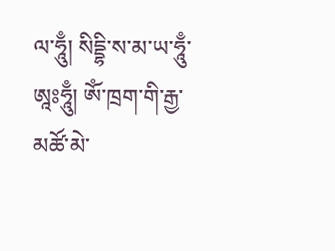ལ་ཧཱུྃ། སིདྡྷི་ས་མ་ཡ་ཧཱུྃ་ཨཱཿཧཱུྃ། ཨོཾ་ཁྲག་གི་རྒྱ་མཚོ་མེ་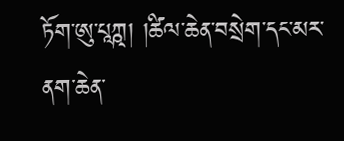ཏོག་ཨུ་པཱཀྵ། །ཚིལ་ཆེན་བསྲེག་དང་མར་ནག་ཆེན་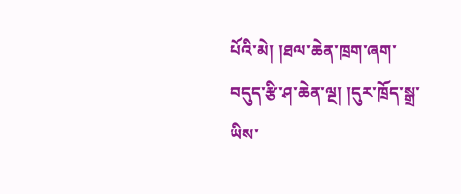པོའི་མེ། །ཐལ་ཆེན་ཁྲག་ཞག་བདུད་རྩི་ཤ་ཆེན་ལྔ། །དུར་ཁྲོད་སྒྲ་ཡིས་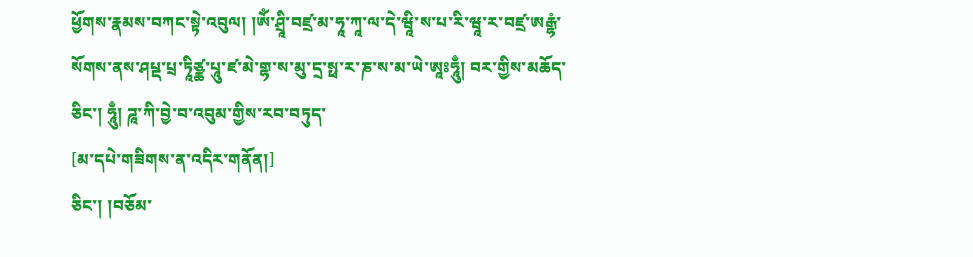ཕྱོགས་རྣམས་བཀང་སྟེ་འབུལ། །ཨོཾ་ཤྲཱི་བཛྲ་མ་ཧཱ་ཀཱ་ལ་དེ་ཝཱི་ས་པ་རི་ཝཱ་ར་བཛྲ་ཨརྒྷཾ་སོགས་ནས་ཤཔྡ་པྲ་ཏཱིཙྪ་པཱུ་ཛ་མེ་གྷ་ས་མུ་དྲ་སྥ་ར་ཎ་ས་མ་ཡེ་ཨཱཿཧཱུྃ། བར་གྱིས་མཆོད་ཅིང་། ཧཱུྃ། ཌཱ་ཀི་བྱེ་བ་འབུམ་གྱིས་རབ་བཏུད་
[མ་དཔེ་གཟིགས་ན་འདིར་གནོན།]
ཅིང་། །བཅོམ་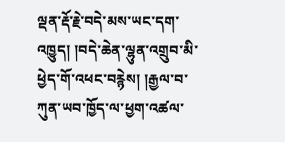ལྡན་རྡོ་རྗེ་བདེ་མས་ཡང་དག་འཁྱུད། །བདེ་ཆེན་ལྷུན་འགྲུབ་མི་ཕྱེད་གོ་འཕང་བརྙེས། །རྒྱལ་བ་ཀུན་ཡབ་ཁྱོད་ལ་ཕྱག་འཚལ་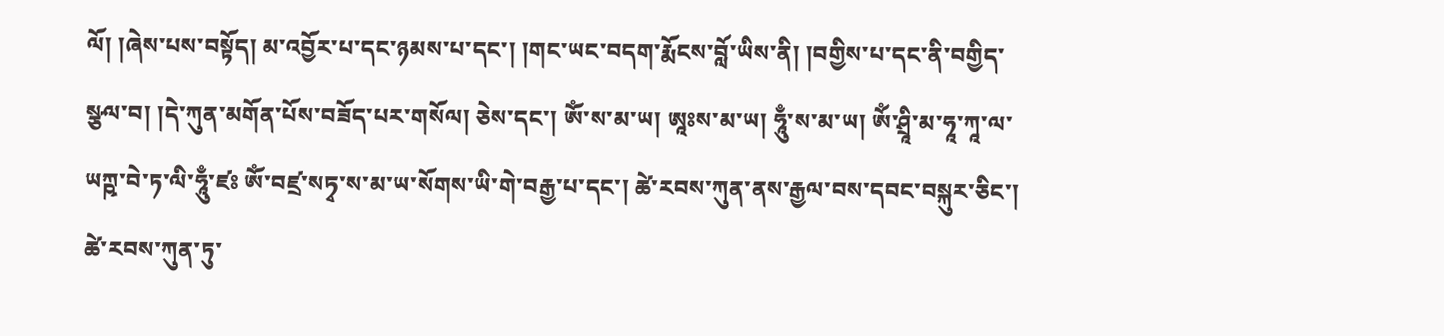ལོ། །ཞེས་པས་བསྟོད། མ་འབྱོར་པ་དང་ཉམས་པ་དང་། །གང་ཡང་བདག་རྨོངས་བློ་ཡིས་ནི། །བགྱིས་པ་དང་ནི་བགྱིད་སྩལ་བ། །དེ་ཀུན་མགོན་པོས་བཟོད་པར་གསོལ། ཅེས་དང་། ཨོཾ་ས་མ་ཡ། ཨཱཿས་མ་ཡ། ཧཱུྃ་ས་མ་ཡ། ཨོཾ་ཤྲཱི་མ་ཧཱ་ཀཱ་ལ་ཡཀྵ་བེ་ཏ་ལི་ཧཱུྃ་ཛཿ ཨོཾ་བཛྲ་སཏྭ་ས་མ་ཡ་སོགས་ཡི་གེ་བརྒྱ་པ་དང་། ཚེ་རབས་ཀུན་ནས་རྒྱལ་བས་དབང་བསྐུར་ཅིང་། ཚེ་རབས་ཀུན་ཏུ་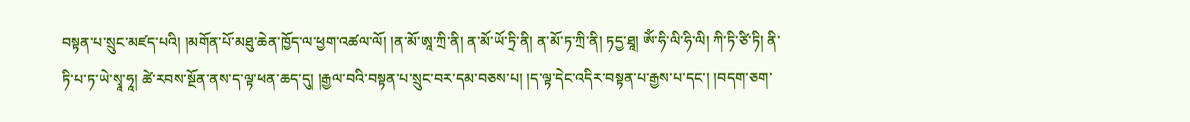བསྟན་པ་སྲུང་མཛད་པའི། །མགོན་པོ་མཐུ་ཆེན་ཁྱོད་ལ་ཕྱག་འཚལ་ལོ། །ན་མོ་ཨཱ་ཀྲི་ནི། ན་མོ་ཡོ་ཏྲི་ནི། ན་མོ་ཏ་ཀྲི་ནི། ཏདྱ་ཐཱ། ཨོཾ་ཧི་ལི་ཧི་ལི། ཀི་ཏི་ཙི་ཏི། ནི་ཏི་པ་ཏ་ཡེ་སྭཱ་ཧཱ། ཚེ་རབས་སྔོན་ནས་ད་ལྟ་ཕན་ཆད་དུ། །རྒྱལ་བའི་བསྟན་པ་སྲུང་བར་དམ་བཅས་པ། །ད་ལྟ་དེང་འདིར་བསྟན་པ་རྒྱས་པ་དང་། །བདག་ཅག་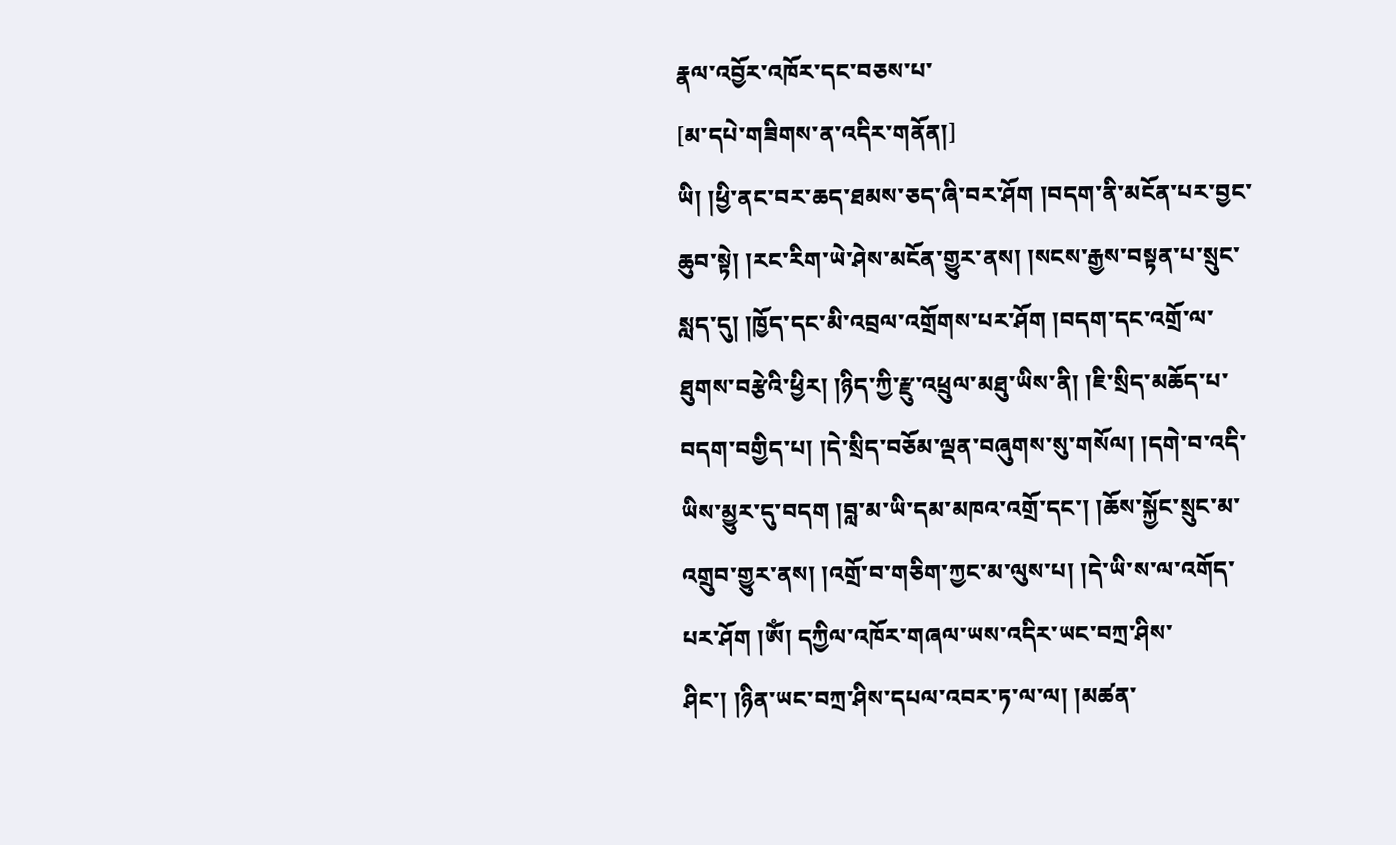རྣལ་འབྱོར་འཁོར་དང་བཅས་པ་
[མ་དཔེ་གཟིགས་ན་འདིར་གནོན།]
ཡི། །ཕྱི་ནང་བར་ཆད་ཐམས་ཅད་ཞི་བར་ཤོག །བདག་ནི་མངོན་པར་བྱང་ཆུབ་སྟེ། །རང་རིག་ཡེ་ཤེས་མངོན་གྱུར་ནས། །སངས་རྒྱས་བསྟན་པ་སྲུང་སླད་དུ། །ཁྱོད་དང་མི་འབྲལ་འགྲོགས་པར་ཤོག །བདག་དང་འགྲོ་ལ་ཐུགས་བརྩེའི་ཕྱིར། །ཉིད་ཀྱི་རྫུ་འཕྲུལ་མཐུ་ཡིས་ནི། །ཇི་སྲིད་མཆོད་པ་བདག་བགྱིད་པ། །དེ་སྲིད་བཅོམ་ལྡན་བཞུགས་སུ་གསོལ། །དགེ་བ་འདི་ཡིས་མྱུར་དུ་བདག །བླ་མ་ཡི་དམ་མཁའ་འགྲོ་དང་། །ཆོས་སྐྱོང་སྲུང་མ་འགྲུབ་གྱུར་ནས། །འགྲོ་བ་གཅིག་ཀྱང་མ་ལུས་པ། །དེ་ཡི་ས་ལ་འགོད་པར་ཤོག །ཨོཾ། དཀྱིལ་འཁོར་གཞལ་ཡས་འདིར་ཡང་བཀྲ་ཤིས་ཤིང་། །ཉིན་ཡང་བཀྲ་ཤིས་དཔལ་འབར་ཏ་ལ་ལ། །མཚན་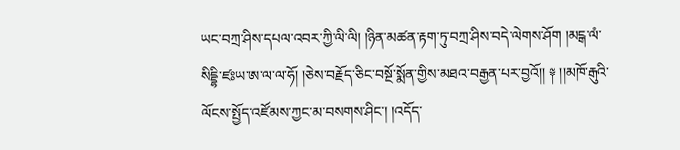ཡང་བཀྲ་ཤིས་དཔལ་འབར་ཀྱི་ལི་ལི། །ཉིན་མཚན་རྟག་ཏུ་བཀྲ་ཤིས་བདེ་ལེགས་ཤོག །མངྒ་ལཾ་སིདྡྷི་ཛཿཡ་ཨ་ལ་ལ་ཧོ། །ཅེས་བརྗོད་ཅིང་བསྔོ་སྨོན་གྱིས་མཐའ་བརྒྱན་པར་བྱའོ།། ༈ །།མཁོ་རྒུའི་ལོངས་སྤྱོད་འཛོམས་ཀྱང་མ་བསགས་ཤིང་། །འདོད་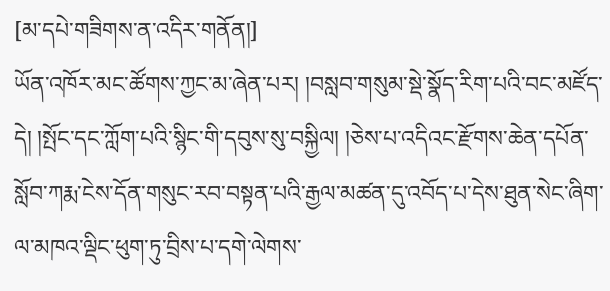[མ་དཔེ་གཟིགས་ན་འདིར་གནོན།]
ཡོན་འཁོར་མང་ཚོགས་ཀྱང་མ་ཞེན་པར། །བསླབ་གསུམ་སྡེ་སྣོད་རིག་པའི་བང་མཛོད་དེ། །སྤོང་དང་ཀློག་པའི་སྙིང་གི་དབུས་སུ་བསྐྱིལ། །ཅེས་པ་འདིའང་རྫོགས་ཆེན་དཔོན་སློབ་ཀརྨ་ངེས་དོན་གསུང་རབ་བསྟན་པའི་རྒྱལ་མཚན་དུ་འབོད་པ་དེས་ཐུན་སེང་ཞིག་ལ་མཁའ་ལྡིང་ཕུག་ཏུ་བྲིས་པ་དགེ་ལེགས་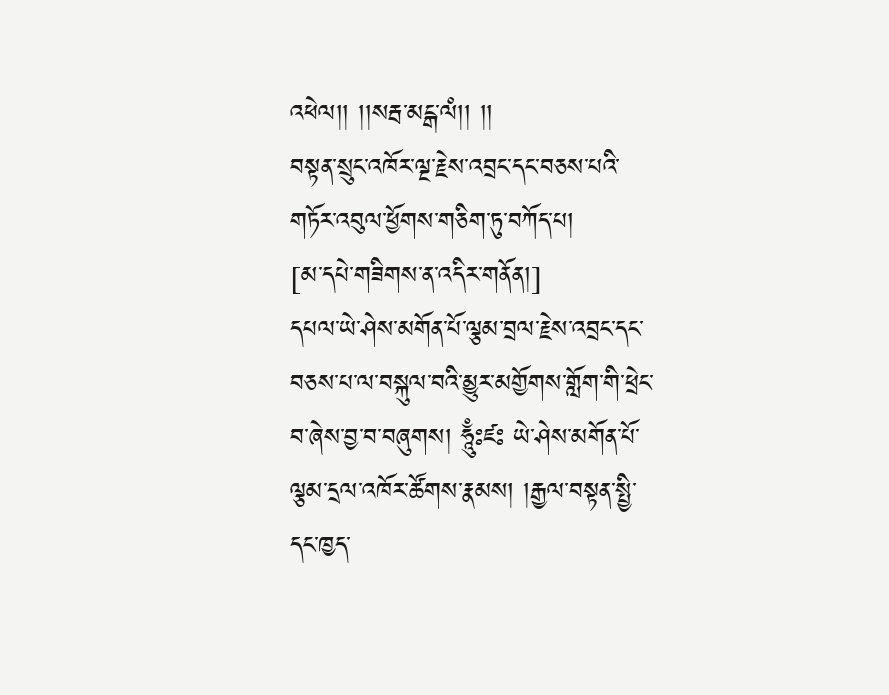འཕེལ།། །།སརྦ་མངྒ་ལཾ།། །།
བསྟན་སྲུང་འཁོར་ལྔ་རྗེས་འབྲང་དང་བཅས་པའི་གཏོར་འབུལ་ཕྱོགས་གཅིག་ཏུ་བཀོད་པ།
[མ་དཔེ་གཟིགས་ན་འདིར་གནོན།]
དཔལ་ཡེ་ཤེས་མགོན་པོ་ལྕམ་བྲལ་རྗེས་འབྲང་དང་བཅས་པ་ལ་བསྐུལ་བའི་མྱུར་མགྱོགས་གློག་གི་ཕྲེང་བ་ཞེས་བྱ་བ་བཞུགས། ཧཱུྃཿཛཿ ཡེ་ཤེས་མགོན་པོ་ལྕམ་དྲལ་འཁོར་ཚོགས་རྣམས། །རྒྱལ་བསྟན་སྤྱི་དང་ཁྱད་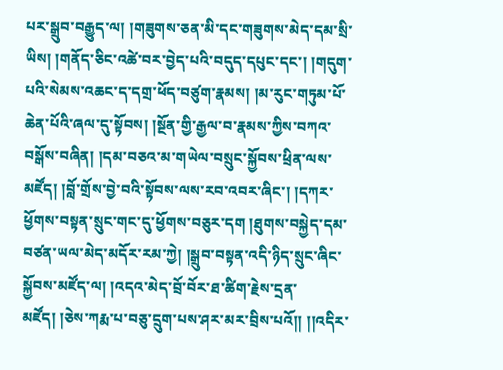པར་སྒྲུབ་བརྒྱུད་ལ། །གཟུགས་ཅན་མི་དང་གཟུགས་མེད་དམ་སྲི་ཡིས། །གནོད་ཅིང་འཚེ་བར་བྱེད་པའི་བདུད་དཔུང་དང་། །གདུག་པའི་སེམས་འཆང་ད་དགྲ་ཕོད་བཙུག་རྣམས། །མ་རུང་གཏུམ་པོ་ཆེན་པོའི་ཞལ་དུ་སྟོབས། །སྔོན་གྱི་རྒྱལ་བ་རྣམས་ཀྱིས་བཀའ་བསྒོས་བཞིན། །དམ་བཅའ་མ་གཡེལ་བསྲུང་སྐྱོབས་ཕྲིན་ལས་མཛོད། །བློ་གྲོས་བྱེ་བའི་སྟོབས་ལས་རབ་འབར་ཞིང་། །དཀར་ཕྱོགས་བསྟན་སྲུང་གང་དུ་ཕྱོགས་བཅུར་དག །ཐུགས་བསྐྱེད་དམ་བཙན་ཡལ་མེད་མདོར་རམ་ཀྱེ། །སྒྲུབ་བསྟན་འདི་ཉིད་སྲུང་ཞིང་སྐྱོབས་མཛོད་ལ། །འདའ་མེད་བྲོ་བོར་ཐ་ཚིག་རྗེས་དྲན་མཛོད། །ཅེས་ཀརྨ་པ་བཅུ་དྲུག་པས་ཤར་མར་བྲིས་པའོ།། །།འདིར་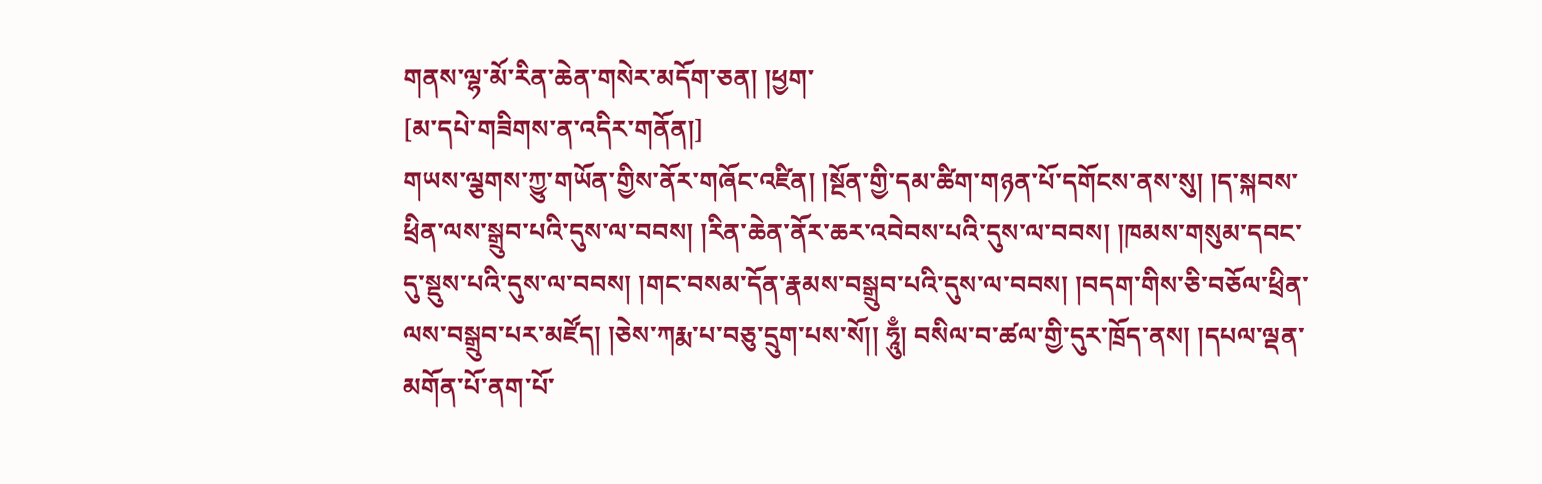གནས་ལྷ་མོ་རིན་ཆེན་གསེར་མདོག་ཅན། །ཕྱག་
[མ་དཔེ་གཟིགས་ན་འདིར་གནོན།]
གཡས་ལྕགས་ཀྱུ་གཡོན་གྱིས་ནོར་གཞོང་འཛིན། །སྔོན་གྱི་དམ་ཚིག་གཉན་པོ་དགོངས་ནས་སུ། །ད་སྐབས་ཕྲིན་ལས་སྒྲུབ་པའི་དུས་ལ་བབས། །རིན་ཆེན་ནོར་ཆར་འབེབས་པའི་དུས་ལ་བབས། །ཁམས་གསུམ་དབང་དུ་སྡུས་པའི་དུས་ལ་བབས། །གང་བསམ་དོན་རྣམས་བསྒྲུབ་པའི་དུས་ལ་བབས། །བདག་གིས་ཅི་བཅོལ་ཕྲིན་ལས་བསྒྲུབ་པར་མཛོད། །ཅེས་ཀརྨ་པ་བཅུ་དྲུག་པས་སོ།། ཧཱུྃ། བསིལ་བ་ཚལ་གྱི་དུར་ཁྲོད་ནས། །དཔལ་ལྡན་མགོན་པོ་ནག་པོ་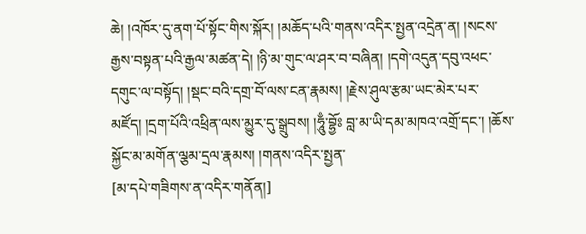ཆེ། །འཁོར་དུ་ནག་པོ་སྟོང་གིས་སྐོར། །མཆོད་པའི་གནས་འདིར་སྤྱན་འདྲེན་ན། །སངས་རྒྱས་བསྟན་པའི་རྒྱལ་མཚན་དེ། །ཉི་མ་གུང་ལ་ཤར་བ་བཞིན། །དགེ་འདུན་དབུ་འཕང་དགུང་ལ་བསྟོད། །སྡང་བའི་དགྲ་བོ་ལས་ངན་རྣམས། །རྗེས་ཤུལ་རྩམ་ཡང་མེར་པར་མཛོད། །དྲག་པོའི་འཕྲིན་ལས་མྱུར་དུ་སྒྲུབས། །ཧཱུྃ་བྷྱོཿ བླ་མ་ཡི་དམ་མཁའ་འགྲོ་དང་། །ཆོས་སྐྱོང་མ་མགོན་ལྕམ་དྲལ་རྣམས། །གནས་འདིར་སྤྱན་
[མ་དཔེ་གཟིགས་ན་འདིར་གནོན།]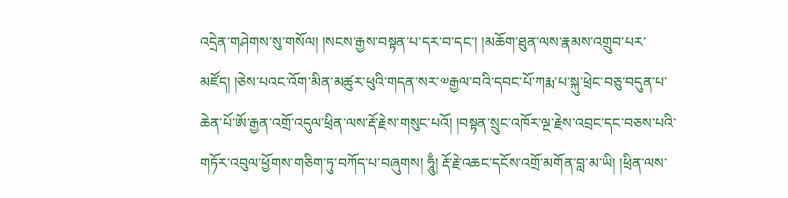འདྲེན་གཤེགས་སུ་གསོལ། །སངས་རྒྱས་བསྟན་པ་དར་བ་དང་། །མཆོག་ཐུན་ལས་རྣམས་འགྲུབ་པར་མཛོད། །ཅེས་པའང་འོག་མིན་མཚུར་ཕུའི་གདན་སར་༧རྒྱལ་བའི་དབང་པོ་ཀརྨ་པ་སྐུ་ཕྲེང་བཅུ་བདུན་པ་ཆེན་པོ་ཨོ་རྒྱན་འགྲོ་འདུལ་ཕྲིན་ལས་རྡོ་རྗེས་གསུང་པའོ། །བསྟན་སྲུང་འཁོར་ལྔ་རྗེས་འབྲང་དང་བཅས་པའི་གཏོར་འབུལ་ཕྱོགས་གཅིག་ཏུ་བཀོད་པ་བཞུགས། ཧཱུྃ། རྡོ་རྗེ་འཆང་དངོས་འགྲོ་མགོན་བླ་མ་ཡི། །ཕྲིན་ལས་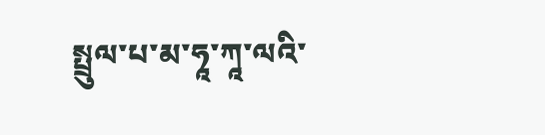སྤྲུལ་པ་མ་ཧཱ་ཀཱ་ལའི་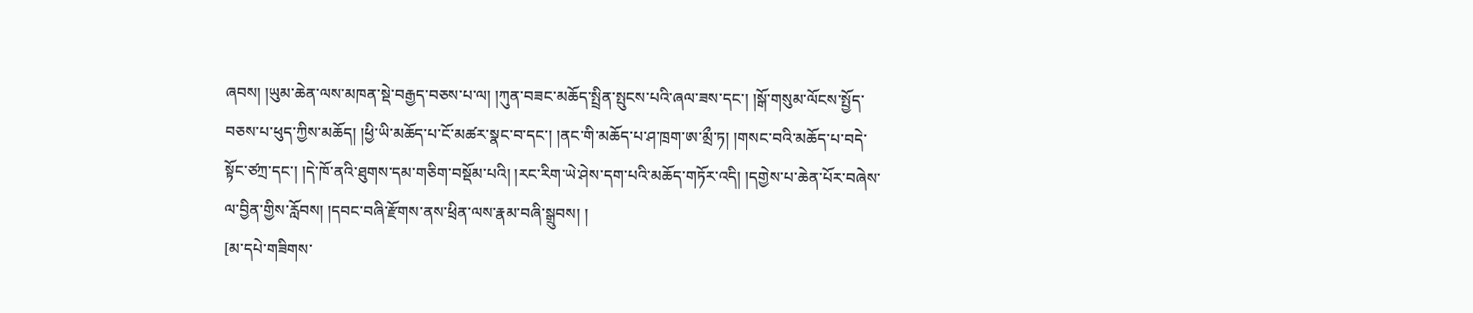ཞབས། །ཡུམ་ཆེན་ལས་མཁན་སྡེ་བརྒྱད་བཅས་པ་ལ། །ཀུན་བཟང་མཆོད་སྤྲིན་སྤུངས་པའི་ཞལ་ཟས་དང་། །སྒོ་གསུམ་ལོངས་སྤྱོད་བཅས་པ་ཕུད་ཀྱིས་མཆོད། །ཕྱི་ཡི་མཆོད་པ་ངོ་མཚར་སྣང་བ་དང་། །ནང་གི་མཆོད་པ་ཤ་ཁྲག་ཨ་མྲྀ་ཏ། །གསང་བའི་མཆོད་པ་བདེ་སྟོང་ཙཀྲ་དང་། །དེ་ཁོ་ནའི་ཐུགས་དམ་གཅིག་བསྡོམ་པའི། །རང་རིག་ཡེ་ཤེས་དག་པའི་མཆོད་གཏོར་འདི། །དགྱེས་པ་ཆེན་པོར་བཞེས་ལ་བྱིན་གྱིས་རློབས། །དབང་བཞི་རྫོགས་ནས་ཕྲིན་ལས་རྣམ་བཞི་སྒྲུབས། །
[མ་དཔེ་གཟིགས་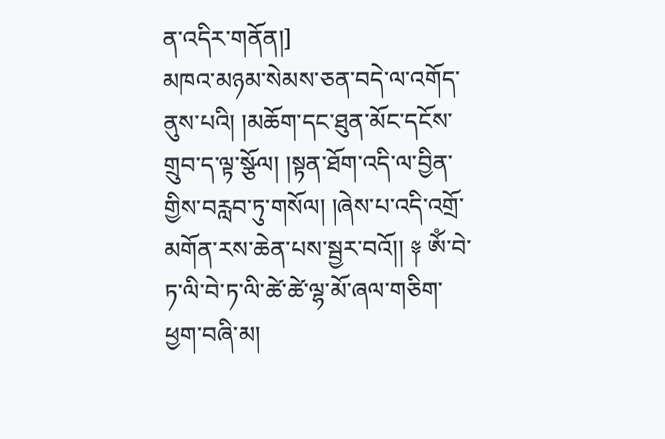ན་འདིར་གནོན།]
མཁའ་མཉམ་སེམས་ཅན་བདེ་ལ་འགོད་ནུས་པའི། །མཆོག་དང་ཐུན་མོང་དངོས་གྲུབ་ད་ལྟ་སྩོལ། །སྟན་ཐོག་འདི་ལ་བྱིན་གྱིས་བརླབ་ཏུ་གསོལ། །ཞེས་པ་འདི་འགྲོ་མགོན་རས་ཆེན་པས་སྦྱར་བའོ།། ༈ ཨོཾ་བེ་ཏ་ལི་བེ་ཏ་ལི་ཚེ་ཚེ་ལྷ་མོ་ཞལ་གཅིག་ཕྱག་བཞི་མ།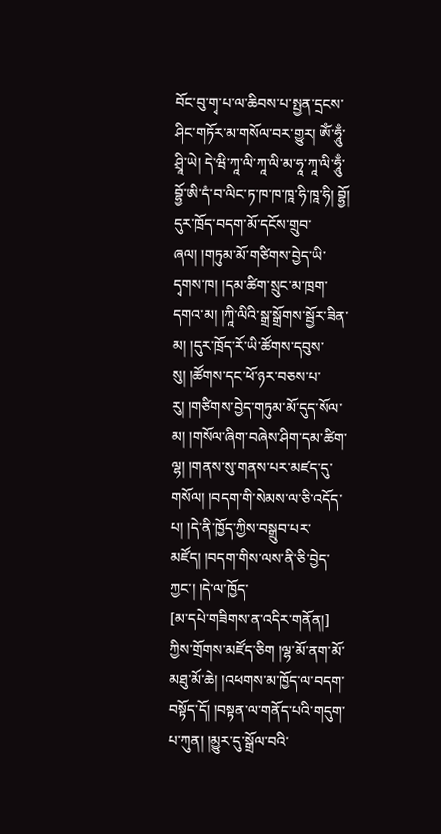བོང་བུ་གྭ་པ་ལ་ཆིབས་པ་སྤྱན་དྲངས་ཤིང་གཏོར་མ་གསོལ་བར་གྱུར། ཨོཾ་ཧཱུྃ་ཤྲཱི་ཡེ། དེ་ཝི་ཀཱ་ལི་ཀཱ་ལི་མ་ཧཱ་ཀཱ་ལི་ཧཱུྃ་བྷྱོ་ཨི་དཾ་བ་ལིང་ཏ་ཁ་ཁ་ཁཱ་ཧི་ཁཱ་ཧི། བྷྱོ། དུར་ཁྲོད་བདག་མོ་དངོས་གྲུབ་ཞལ། །གཏུམ་མོ་གཙིགས་བྱེད་ཡི་དྭགས་ཁ། །དམ་ཚིག་སྲུང་མ་ཁྲག་དགའ་མ། །ཀཱི་ལིའི་སྒྲ་སྒྲོགས་སྦྱོར་ཟིན་མ། །དུར་ཁྲོད་རོ་ཡི་ཚོགས་དབུས་སུ། །ཚོགས་དང་ཕོ་ཉར་བཅས་པ་རུ། །གཙིགས་བྱེད་གཏུམ་མོ་དུད་སོལ་མ། །གསོལ་ཞིག་བཞེས་ཤིག་དམ་ཚིག་ལྷ། །གནས་སུ་གནས་པར་མཛད་དུ་གསོལ། །བདག་གི་སེམས་ལ་ཅི་འདོད་པ། །དེ་ནི་ཁྱོད་ཀྱིས་བསྒྲུབ་པར་མཛོད། །བདག་གིས་ལས་ནི་ཅི་བྱེད་ཀྱང་། །དེ་ལ་ཁྱོད་
[མ་དཔེ་གཟིགས་ན་འདིར་གནོན།]
ཀྱིས་གྲོགས་མཛོད་ཅིག །ལྷ་མོ་ནག་མོ་མཐུ་མོ་ཆེ། །འཕགས་མ་ཁྱོད་ལ་བདག་བསྟོད་དོ། །བསྟན་ལ་གནོད་པའི་གདུག་པ་ཀུན། །མྱུར་དུ་སྒྲོལ་བའི་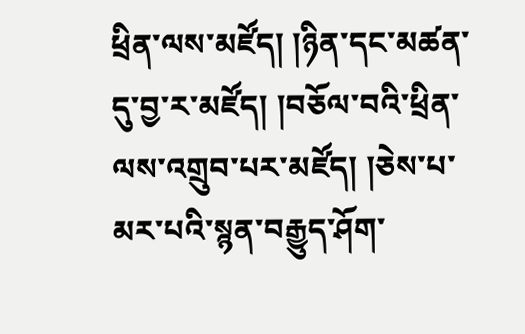ཕྲིན་ལས་མཛོད། །ཉིན་དང་མཚན་དུ་བྱ་ར་མཛོད། །བཅོལ་བའི་ཕྲིན་ལས་འགྲུབ་པར་མཛོད། །ཅེས་པ་མར་པའི་སྙན་བརྒྱུད་ཤོག་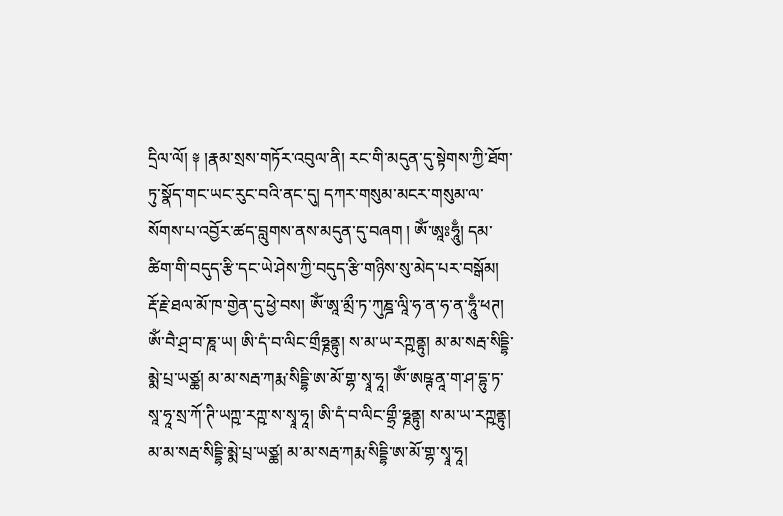དྲིལ་ལོ། ༈ །རྣམ་སྲས་གཏོར་འབུལ་ནི། རང་གི་མདུན་དུ་སྟེགས་ཀྱི་ཐོག་ཏུ་སྣོད་གང་ཡང་རུང་བའི་ནང་དུ། དཀར་གསུམ་མངར་གསུམ་ལ་སོགས་པ་འབྱོར་ཚད་བླུགས་ནས་མདུན་དུ་བཞག ། ཨོཾ་ཨཱཿཧཱུྃ། དམ་ཚིག་གི་བདུད་རྩི་དང་ཡེ་ཤེས་ཀྱི་བདུད་རྩི་གཉིས་སུ་མེད་པར་བསྒོམ། རྡོ་རྗེ་ཐལ་མོ་ཁ་གྱེན་དུ་ཕྱེ་བས། ཨོཾ་ཨཱ་མྲྀ་ཏ་ཀུཎྜ་ལཱི་ཧ་ན་ཧ་ན་ཧཱུྃ་ཕཊ། ཨོཾ་བཻ་ཤྲ་བ་ཎཱ་ཡ། ཨི་དཾ་བ་ལིང་གྲྀཧྞནྟུ། ས་མ་ཡ་རཀྵནྟུ། མ་མ་སརྦ་སིདྡྷི་མྨེ་པྲ་ཡཙྪ། མ་མ་སརྦ་ཀརྨ་སིདྡྷི་ཨ་མོ་གྷ་སྭཱ་ཧཱ། ཨོཾ་ཨཥྚ་ནཱ་ག་ཤ་དྷུ་ཏ་སཱ་ཧཱ་སྲ་ཀོ་ཊི་ཡཀྵ་རཀྵ་ས་སྭཱ་ཧཱ། ཨི་དཾ་བ་ལིང་གྷྲྀ་ཧྞནྟུ། ས་མ་ཡ་རཀྵནྟུ། མ་མ་སརྦ་སིདྡྷི་མྨེ་པྲ་ཡཙྪ། མ་མ་སརྦ་ཀརྨ་སིདྡྷི་ཨ་མོ་གྷ་སྭཱ་ཧཱ།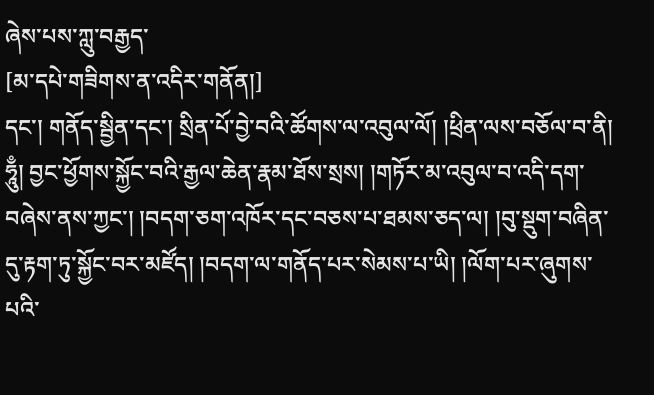ཞེས་པས་ཀླུ་བརྒྱད་
[མ་དཔེ་གཟིགས་ན་འདིར་གནོན།]
དང་། གནོད་སྦྱིན་དང་། སྲིན་པོ་བྱེ་བའི་ཚོགས་ལ་འབུལ་ལོ། །ཕྲིན་ལས་བཅོལ་བ་ནི། ཧཱུྃ། བྱང་ཕྱོགས་སྐྱོང་བའི་རྒྱལ་ཆེན་རྣམ་ཐོས་སྲས། །གཏོར་མ་འབུལ་བ་འདི་དག་བཞེས་ནས་ཀྱང་། །བདག་ཅག་འཁོར་དང་བཅས་པ་ཐམས་ཅད་ལ། །བུ་སྡུག་བཞིན་དུ་རྟག་ཏུ་སྐྱོང་བར་མཛོད། །བདག་ལ་གནོད་པར་སེམས་པ་ཡི། །ལོག་པར་ཞུགས་པའི་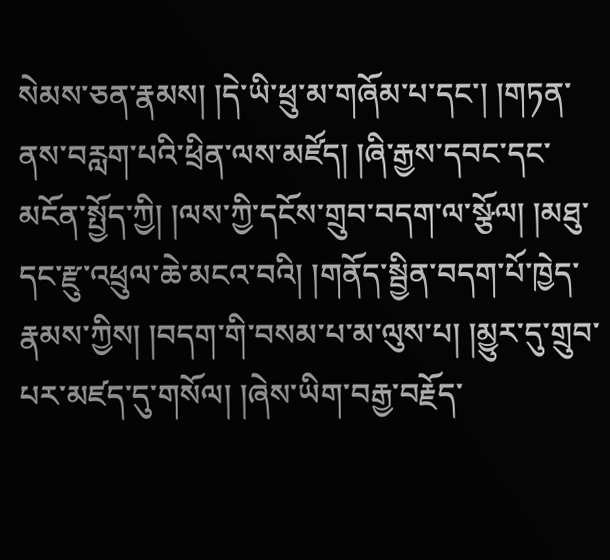སེམས་ཅན་རྣམས། །དེ་ཡི་ཕྲུ་མ་གཞོམ་པ་དང་། །གཏན་ནས་བརླག་པའི་ཕྲིན་ལས་མཛོད། །ཞི་རྒྱས་དབང་དང་མངོན་སྤྱོད་ཀྱི། །ལས་ཀྱི་དངོས་གྲུབ་བདག་ལ་སྩོལ། །མཐུ་དང་རྫུ་འཕྲུལ་ཆེ་མངའ་བའི། །གནོད་སྦྱིན་བདག་པོ་ཁྱེད་རྣམས་ཀྱིས། །བདག་གི་བསམ་པ་མ་ལུས་པ། །མྱུར་དུ་གྲུབ་པར་མཛད་དུ་གསོལ། །ཞེས་ཡིག་བརྒྱ་བརྗོད་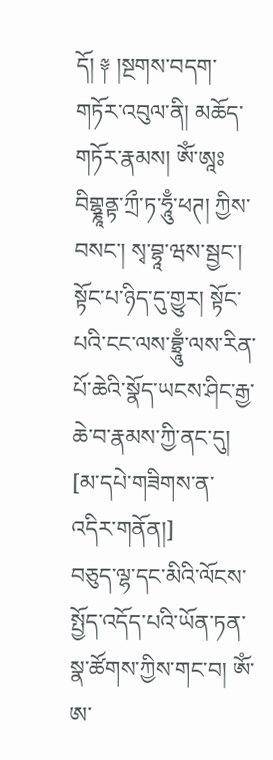དོ། ༈ །སྔགས་བདག་གཏོར་འབུལ་ནི། མཆོད་གཏོར་རྣམས། ཨོཾ་ཨཱཿབིགྷྣཱནྟ་ཀྲྀ་ཏ་ཧཱུྃ་ཕཊ། ཀྱིས་བསང་། སྭ་བྷཱ་ཝས་སྦྱང་། སྟོང་པ་ཉིད་དུ་གྱུར། སྟོང་པའི་ངང་ལས་བྷྲཱུྃ་ལས་རིན་པོ་ཆེའི་སྣོད་ཡངས་ཤིང་རྒྱ་ཆེ་བ་རྣམས་ཀྱི་ནང་དུ།
[མ་དཔེ་གཟིགས་ན་འདིར་གནོན།]
བཅུད་ལྷ་དང་མིའི་ལོངས་སྤྱོད་འདོད་པའི་ཡོན་ཏན་སྣ་ཚོགས་ཀྱིས་གང་བ། ཨོཾ་ཨ་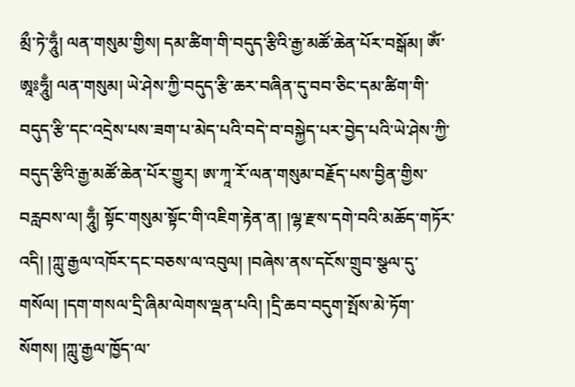མྲྀ་ཏེ་ཧཱུྃ། ལན་གསུམ་གྱིས། དམ་ཚིག་གི་བདུད་རྩིའི་རྒྱ་མཚོ་ཆེན་པོར་བསྒོམ། ཨོཾ་ཨཱཿཧཱུྃ། ལན་གསུམ། ཡེ་ཤེས་ཀྱི་བདུད་རྩི་ཆར་བཞིན་དུ་བབ་ཅིང་དམ་ཚིག་གི་བདུད་རྩི་དང་འདྲེས་པས་ཟག་པ་མེད་པའི་བདེ་བ་བསྐྱེད་པར་བྱེད་པའི་ཡེ་ཤེས་ཀྱི་བདུད་རྩིའི་རྒྱ་མཚོ་ཆེན་པོར་གྱུར། ཨ་ཀཱ་རོ་ལན་གསུམ་བརྗོད་པས་བྱིན་གྱིས་བརླབས་ལ། ཧཱུྃ། སྟོང་གསུམ་སྟོང་གི་འཇིག་རྟེན་ན། །ལྷ་རྫས་དགེ་བའི་མཆོད་གཏོར་འདི། །ཀླུ་རྒྱལ་འཁོར་དང་བཅས་ལ་འབུལ། །བཞེས་ནས་དངོས་གྲུབ་སྩལ་དུ་གསོལ། །དག་གསལ་དྲི་ཞིམ་ལེགས་ལྡན་པའི། །དྲི་ཆབ་བདུག་སྤོས་མེ་ཏོག་སོགས། །ཀླུ་རྒྱལ་ཁྱོད་ལ་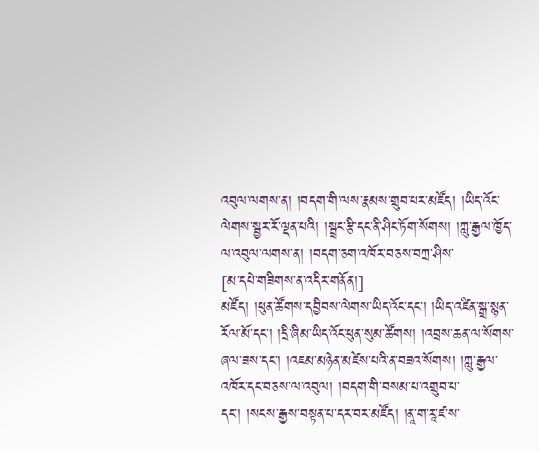འབུལ་ལགས་ན། །བདག་གི་ལས་རྣམས་གྲུབ་པར་མཛོད། །ཡིད་འོང་ལེགས་སྦྱར་རོ་ལྡན་པའི། །སྦྲང་རྩི་དང་ནི་ཤིང་ཏོག་སོགས། །ཀླུ་རྒྱལ་ཁྱོད་ལ་འབུལ་ལགས་ན། །བདག་ཅག་འཁོར་བཅས་བཀྲ་ཤིས་
[མ་དཔེ་གཟིགས་ན་འདིར་གནོན།]
མཛོད། །ཕུན་ཚོགས་དབྱིབས་ལེགས་ཡིད་འོང་དང་། །ཡིད་འཛིན་སྒྲ་སྙན་རོལ་མོ་དང་། །དྲི་ཞིམ་ཡིད་འོང་ཕུན་སུམ་ཚོགས། །འབྲས་ཆན་ལ་སོགས་ཞལ་ཟས་དང་། །འཇམ་མཉེན་མཛེས་པའི་ན་བཟའ་སོགས། །ཀླུ་རྒྱལ་འཁོར་དང་བཅས་ལ་འབུལ། །བདག་གི་བསམ་པ་འགྲུབ་པ་དང་། །སངས་རྒྱས་བསྟན་པ་དར་བར་མཛོད། །ནཱ་ག་རཱ་ཛ་ས་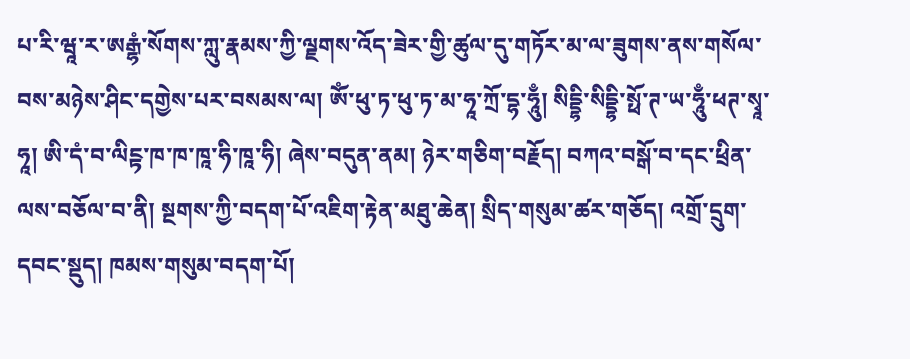པ་རི་ཝཱ་ར་ཨརྒྷཾ་སོགས་ཀླུ་རྣམས་ཀྱི་ལྗགས་འོད་ཟེར་གྱི་ཚུལ་དུ་གཏོར་མ་ལ་ཟུགས་ནས་གསོལ་བས་མཉེས་ཤིང་དགྱེས་པར་བསམས་ལ། ཨོཾ་ཕུ་ཏ་ཕུ་ཏ་མ་ཧཱ་ཀྲོ་དྷ་ཧཱུྃ། སིདྡྷི་སིདྡྷི་སྥོ་ཊ་ཡ་ཧཱུྃ་ཕཊ་སྭཱ་ཧཱ། ཨི་དཾ་བ་ལིངྟ་ཁ་ཁ་ཁཱ་ཧི་ཁཱ་ཧི། ཞེས་བདུན་ནམ། ཉེར་གཅིག་བརྗོད། བཀའ་བསྒོ་བ་དང་ཕྲིན་ལས་བཅོལ་བ་ནི། སྔགས་ཀྱི་བདག་པོ་འཇིག་རྟེན་མཐུ་ཆེན། སྲིད་གསུམ་ཚར་གཅོད། འགྲོ་དྲུག་དབང་སྡུད། ཁམས་གསུམ་བདག་པོ།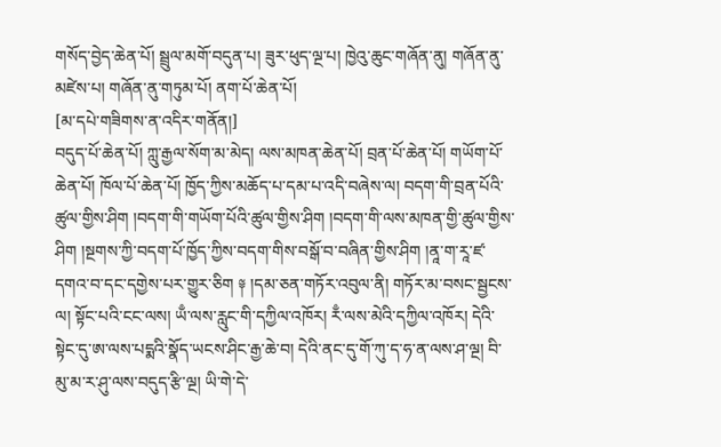གསོད་བྱེད་ཆེན་པོ། སྦྲུལ་མགོ་བདུན་པ། ཟུར་ཕུད་ལྔ་པ། ཁྱེའུ་ཆུང་གཞོན་ནུ། གཞོན་ནུ་མཛེས་པ། གཞོན་ནུ་གཏུམ་པོ། ནག་པོ་ཆེན་པོ།
[མ་དཔེ་གཟིགས་ན་འདིར་གནོན།]
བདུད་པོ་ཆེན་པོ། ཀླུ་རྒྱལ་སོག་མ་མེད། ལས་མཁན་ཆེན་པོ། བྲན་པོ་ཆེན་པོ། གཡོག་པོ་ཆེན་པོ། ཁོལ་པོ་ཆེན་པོ། ཁྱོད་ཀྱིས་མཆོད་པ་དམ་པ་འདི་བཞེས་ལ། བདག་གི་བྲན་པོའི་ཚུལ་གྱིས་ཤིག །བདག་གི་གཡོག་པོའི་ཚུལ་གྱིས་ཤིག །བདག་གི་ལས་མཁན་གྱི་ཚུལ་གྱིས་ཤིག །སྔགས་ཀྱི་བདག་པོ་ཁྱོད་ཀྱིས་བདག་གིས་བསྒོ་བ་བཞིན་གྱིས་ཤིག །ནཱ་ག་རཱ་ཛ་དགའ་བ་དང་དགྱེས་པར་གྱུར་ཅིག ༈ །དམ་ཅན་གཏོར་འབུལ་ནི། གཏོར་མ་བསང་སྦྱངས་ལ། སྟོང་པའི་ངང་ལས། ཡྃ་ལས་རླུང་གི་དཀྱིལ་འཁོར། རྃ་ལས་མེའི་དཀྱིལ་འཁོར། དེའི་སྟེང་དུ་ཨ་ལས་པདྨའི་སྣོད་ཡངས་ཤིང་རྒྱ་ཆེ་བ། དེའི་ནང་དུ་གོ་ཀུ་ད་ཧ་ན་ལས་ཤ་ལྔ། བི་མུ་མ་ར་ཤུ་ལས་བདུད་རྩི་ལྔ། ཡི་གེ་དེ་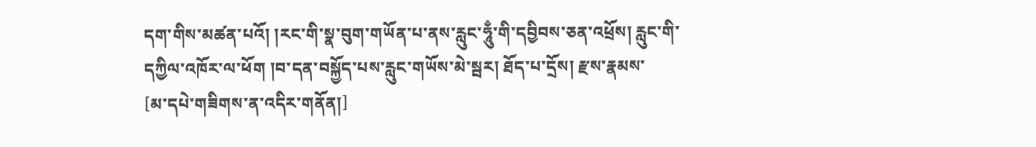དག་གིས་མཚན་པའོ། །རང་གི་སྣ་བུག་གཡོན་པ་ནས་རླུང་ཧཱུྃ་གི་དབྱིབས་ཅན་འཕྲོས། རླུང་གི་དཀྱིལ་འཁོར་ལ་ཕོག །བ་དན་བསྐྱོད་པས་རླུང་གཡོས་མེ་སྦར། ཐོད་པ་དྲོས། རྫས་རྣམས་
[མ་དཔེ་གཟིགས་ན་འདིར་གནོན།]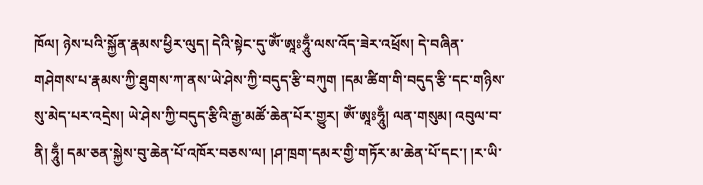ཁོལ། ཉེས་པའི་སྐྱོན་རྣམས་ཕྱིར་ལུད། དེའི་སྟེང་དུ་ཨོཾ་ཨཱཿཧཱུྃ་ལས་འོད་ཟེར་འཕྲོས། དེ་བཞིན་གཤེགས་པ་རྣམས་ཀྱི་ཐུགས་ཀ་ནས་ཡེ་ཤེས་ཀྱི་བདུད་རྩི་བཀུག །དམ་ཚིག་གི་བདུད་རྩི་དང་གཉིས་སུ་མེད་པར་འདྲེས། ཡེ་ཤེས་ཀྱི་བདུད་རྩིའི་རྒྱ་མཚོ་ཆེན་པོར་གྱུར། ཨོཾ་ཨཱཿཧཱུྃ། ལན་གསུམ། འབུལ་བ་ནི། ཧཱུྃ། དམ་ཅན་སྐྱེས་བུ་ཆེན་པོ་འཁོར་བཅས་ལ། །ཤ་ཁྲག་དམར་གྱི་གཏོར་མ་ཆེན་པོ་དང་། །ར་ཡི་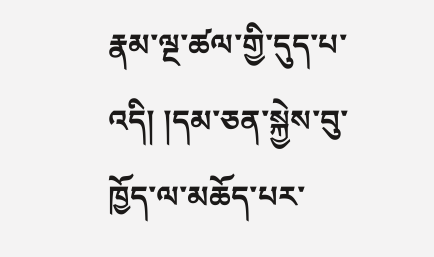རྣམ་ལྔ་ཚལ་གྱི་དུད་པ་འདི། །དམ་ཅན་སྐྱེས་བུ་ཁྱོད་ལ་མཆོད་པར་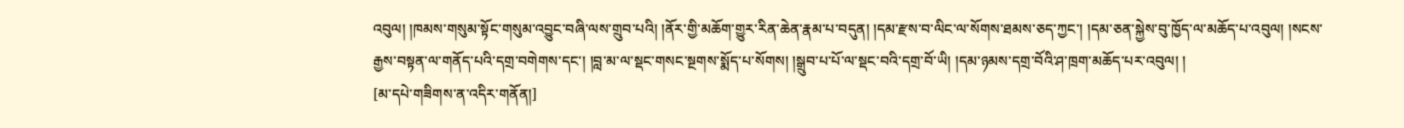འབུལ། །ཁམས་གསུམ་སྟོང་གསུམ་འབྱུང་བཞི་ལས་གྲུབ་པའི། །ནོར་གྱི་མཆོག་གྱུར་རིན་ཆེན་རྣམ་པ་བདུན། །དམ་རྫས་བ་ལིང་ལ་སོགས་ཐམས་ཅད་ཀྱང་། །དམ་ཅན་སྐྱེས་བུ་ཁྱོད་ལ་མཆོད་པ་འབུལ། །སངས་རྒྱས་བསྟན་ལ་གནོད་པའི་དགྲ་བགེགས་དང་། །བླ་མ་ལ་སྡང་གསང་སྔགས་སྨོད་པ་སོགས། །སྒྲུབ་པ་པོ་ལ་སྡང་བའི་དགྲ་བོ་ཡི། །དམ་ཉམས་དགྲ་བོའི་ཤ་ཁྲག་མཆོད་པར་འབུལ། །
[མ་དཔེ་གཟིགས་ན་འདིར་གནོན།]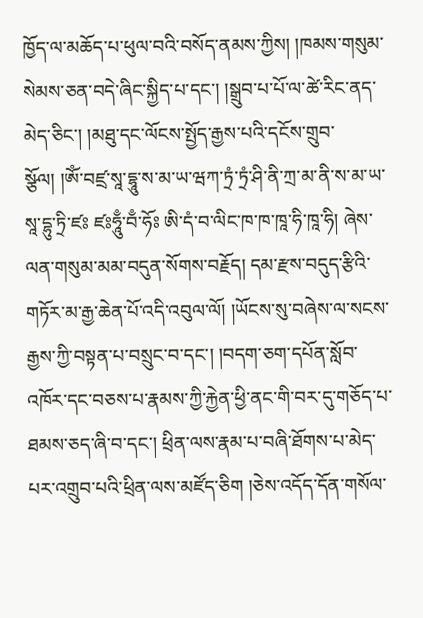ཁྱོད་ལ་མཆོད་པ་ཕུལ་བའི་བསོད་ནམས་ཀྱིས། །ཁམས་གསུམ་སེམས་ཅན་བདེ་ཞིང་སྐྱིད་པ་དང་། །སྒྲུབ་པ་པོ་ལ་ཚེ་རིང་ནད་མེད་ཅིང་། །མཐུ་དང་ལོངས་སྤྱོད་རྒྱས་པའི་དངོས་གྲུབ་སྩོལ། །ཨོཾ་བཛྲ་སཱ་དྷཱུ་ས་མ་ཡ་ཝཀ་ཏྲཾ་ཏྲཾ་ཤི་ནི་ཀྲ་མ་ནི་ས་མ་ཡ་སཱ་དྷུ་ཏྲི་ཛཿ ཛཿཧཱུྃ་བྃ་ཧོཿ ཨི་དཾ་བ་ལིང་ཁ་ཁ་ཁཱ་ཧི་ཁཱ་ཧི། ཞེས་ལན་གསུམ་མམ་བདུན་སོགས་བརྗོད། དམ་རྫས་བདུད་རྩིའི་གཏོར་མ་རྒྱ་ཆེན་པོ་འདི་འབུལ་ལོ། །ཡོངས་སུ་བཞེས་ལ་སངས་རྒྱས་ཀྱི་བསྟན་པ་བསྲུང་བ་དང་། །བདག་ཅག་དཔོན་སློབ་འཁོར་དང་བཅས་པ་རྣམས་ཀྱི་རྐྱེན་ཕྱི་ནང་གི་བར་དུ་གཅོད་པ་ཐམས་ཅད་ཞི་བ་དང་། ཕྲིན་ལས་རྣམ་པ་བཞི་ཐོགས་པ་མེད་པར་འགྲུབ་པའི་ཕྲིན་ལས་མཛོད་ཅིག །ཅེས་འདོད་དོན་གསོལ་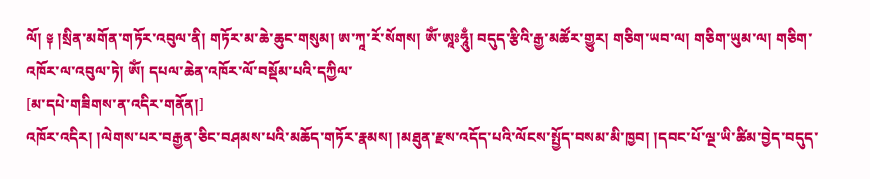ལོ། ༈ །སྲིན་མགོན་གཏོར་འབུལ་ནི། གཏོར་མ་ཆེ་ཆུང་གསུམ། ཨ་ཀཱ་རོ་སོགས། ཨོཾ་ཨཱཿཧཱུྃ། བདུད་རྩིའི་རྒྱ་མཚོར་གྱུར། གཅིག་ཡབ་ལ། གཅིག་ཡུམ་ལ། གཅིག་འཁོར་ལ་འབུལ་ཏེ། ཨོཾ། དཔལ་ཆེན་འཁོར་ལོ་བསྡོམ་པའི་དཀྱིལ་
[མ་དཔེ་གཟིགས་ན་འདིར་གནོན།]
འཁོར་འདིར། །ལེགས་པར་བརྒྱན་ཅིང་བཤམས་པའི་མཆོད་གཏོར་རྣམས། །མཐུན་རྫས་འདོད་པའི་ལོངས་སྤྱོད་བསམ་མི་ཁྱབ། །དབང་པོ་ལྔ་ཡི་ཚིམ་བྱེད་བདུད་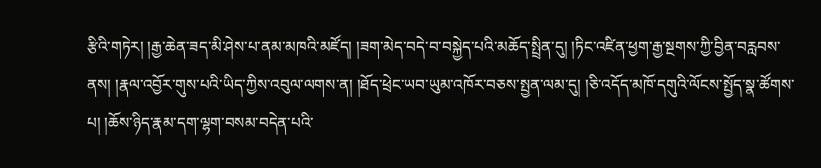རྩིའི་གཏེར། །རྒྱ་ཆེན་ཟད་མི་ཤེས་པ་ནམ་མཁའི་མཛོད། །ཟག་མེད་བདེ་བ་བསྐྱེད་པའི་མཆོད་སྤྲིན་དུ། །ཏིང་འཛིན་ཕྱག་རྒྱ་སྔགས་ཀྱི་བྱིན་བརླབས་ནས། །རྣལ་འབྱོར་གུས་པའི་ཡིད་ཀྱིས་འབུལ་ལགས་ན། །ཐོད་ཕྲེང་ཡབ་ཡུམ་འཁོར་བཅས་སྤྱན་ལམ་དུ། །ཅི་འདོད་མཁོ་དགུའི་ལོངས་སྤྱོད་སྣ་ཚོགས་པ། །ཆོས་ཉིད་རྣམ་དག་ལྷག་བསམ་བདེན་པའི་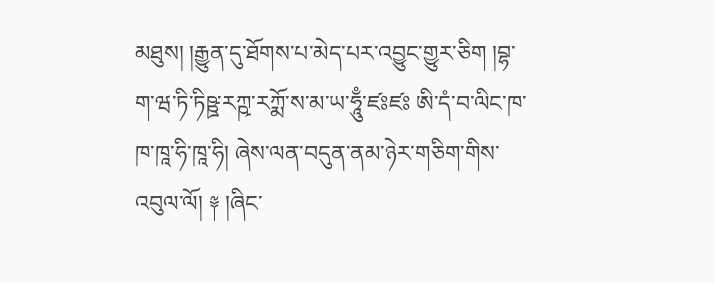མཐུས། །རྒྱུན་དུ་ཐོགས་པ་མེད་པར་འབྱུང་གྱུར་ཅིག །བྷ་ག་ཝ་ཏི་ཏིཥྛ་རཀྵ་རཀྨོ་ས་མ་ཡ་ཧཱུྃ་ཛཿཛཿ ཨི་དཾ་བ་ལིང་ཁ་ཁ་ཁཱ་ཧི་ཁཱ་ཧི། ཞེས་ལན་བདུན་ནམ་ཉེར་གཅིག་གིས་འབུལ་ལོ། ༈ །ཞིང་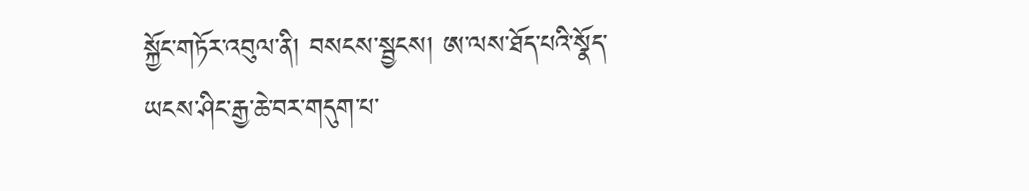སྐྱོང་གཏོར་འབུལ་ནི། བསངས་སྦྱངས། ཨ་ལས་ཐོད་པའི་སྣོད་ཡངས་ཤིང་རྒྱ་ཆེ་བར་གདུག་པ་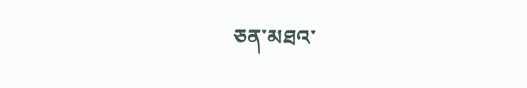ཅན་མཐའ་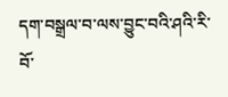དག་བསྒྲལ་བ་ལས་བྱུང་བའི་ཤའི་རི་བོ་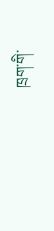ཁྲག་གི་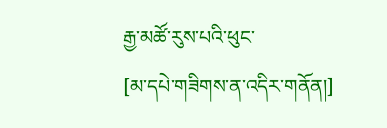རྒྱ་མཚོ་རུས་པའི་ཕུང་
[མ་དཔེ་གཟིགས་ན་འདིར་གནོན།]